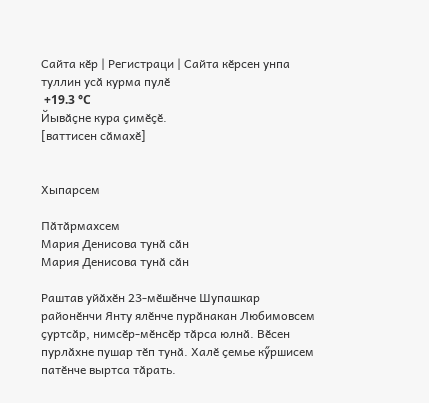Сайта кӗр | Регистраци | Сайта кӗрсен унпа туллин усӑ курма пулӗ
 +19.3 °C
Йывӑҫне кура ҫимӗҫӗ.
[ваттисен сӑмахӗ]


Хыпарсем

Пӑтӑрмахсем
Мария Денисова тунӑ сӑн
Мария Денисова тунӑ сӑн

Раштав уйӑхӗн 23-мӗшӗнче Шупашкар районӗнчи Янту ялӗнче пурӑнакан Любимовсем ҫуртсӑр, нимсӗр-мӗнсӗр тӑрса юлнӑ. Вӗсен пурлӑхне пушар тӗп тунӑ. Халӗ ҫемье кӳршисем патӗнче выртса тӑрать.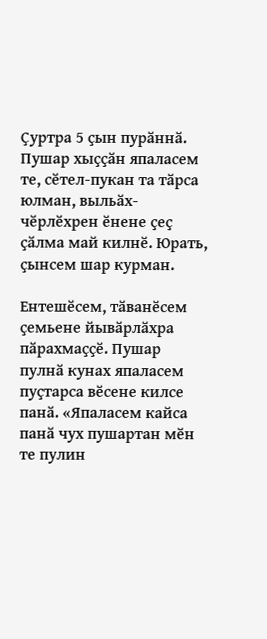Ҫуртра 5 ҫын пурӑннӑ. Пушар хыҫҫӑн япаласем те, сӗтел-пукан та тӑрса юлман, выльӑх-чӗрлӗхрен ӗнене ҫеҫ ҫӑлма май килнӗ. Юрать, ҫынсем шар курман.

Ентешӗсем, тӑванӗсем ҫемьене йывӑрлӑхра пӑрахмаҫҫӗ. Пушар пулнӑ кунах япаласем пуҫтарса вӗсене килсе панӑ. «Япаласем кайса панӑ чух пушартан мӗн те пулин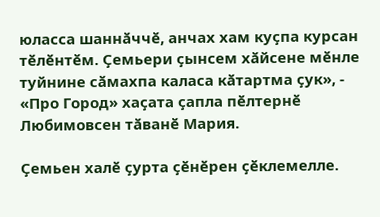юласса шаннӑччӗ, анчах хам куҫпа курсан тӗлӗнтӗм. Ҫемьери ҫынсем хӑйсене мӗнле туйнине сӑмахпа каласа кӑтартма ҫук», - «Про Город» хаҫата ҫапла пӗлтернӗ Любимовсен тӑванӗ Мария.

Ҫемьен халӗ ҫурта ҫӗнӗрен ҫӗклемелле.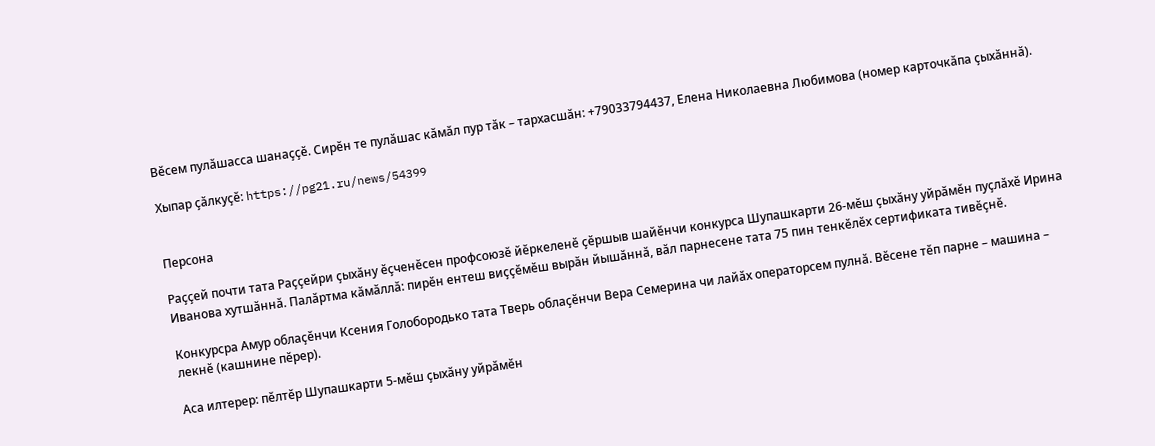Вӗсем пулӑшасса шанаҫҫӗ. Сирӗн те пулӑшас кӑмӑл пур тӑк – тархасшӑн: +79033794437, Елена Николаевна Любимова (номер карточкӑпа ҫыхӑннӑ).

Хыпар ҫӑлкуҫӗ: https://pg21.ru/news/54399


Персона

Раҫҫей почти тата Раҫҫейри ҫыхӑну ӗҫченӗсен профсоюзӗ йӗркеленӗ ҫӗршыв шайӗнчи конкурса Шупашкарти 26-мӗш ҫыхӑну уйрӑмӗн пуҫлӑхӗ Ирина Иванова хутшӑннӑ. Палӑртма кӑмӑллӑ: пирӗн ентеш виҫҫӗмӗш вырӑн йышӑннӑ, вӑл парнесене тата 75 пин тенкӗлӗх сертификата тивӗҫнӗ.

Конкурсра Амур облаҫӗнчи Ксения Голобородько тата Тверь облаҫӗнчи Вера Семерина чи лайӑх операторсем пулнӑ. Вӗсене тӗп парне – машина – лекнӗ (кашнине пӗрер).

Аса илтерер: пӗлтӗр Шупашкарти 5-мӗш ҫыхӑну уйрӑмӗн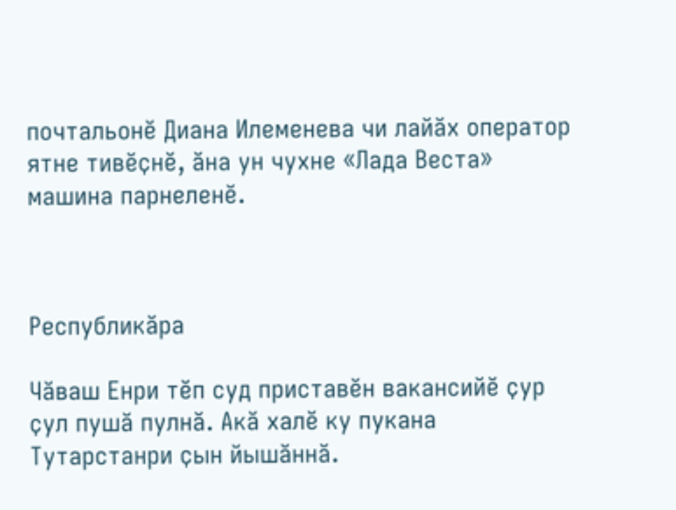почтальонӗ Диана Илеменева чи лайӑх оператор ятне тивӗҫнӗ, ӑна ун чухне «Лада Веста» машина парнеленӗ.



Республикӑра

Чӑваш Енри тӗп суд приставӗн вакансийӗ ҫур ҫул пушӑ пулнӑ. Акӑ халӗ ку пукана Тутарстанри ҫын йышӑннӑ.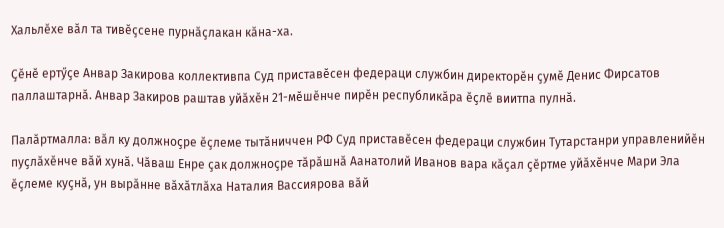Хальлӗхе вӑл та тивӗҫсене пурнӑҫлакан кӑна-ха.

Ҫӗнӗ ертӳҫе Анвар Закирова коллективпа Суд приставӗсен федераци службин директорӗн ҫумӗ Денис Фирсатов паллаштарнӑ. Анвар Закиров раштав уйӑхӗн 21-мӗшӗнче пирӗн республикӑра ӗҫлӗ виитпа пулнӑ.

Палӑртмалла: вӑл ку должноҫре ӗҫлеме тытӑниччен РФ Суд приставӗсен федераци службин Тутарстанри управленийӗн пуҫлӑхӗнче вӑй хунӑ. Чӑваш Енре ҫак должноҫре тӑрӑшнӑ Аанатолий Иванов вара кӑҫал ҫӗртме уйӑхӗнче Мари Эла ӗҫлеме куҫнӑ, ун вырӑнне вӑхӑтлӑха Наталия Вассиярова вӑй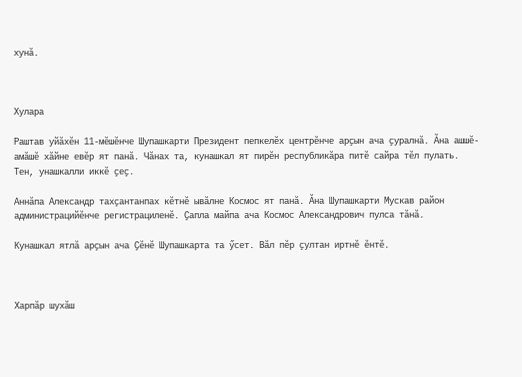хунӑ.



Хулара

Раштав уйӑхӗн 11-мӗшӗнче Шупашкарти Президент пепкелӗх центрӗнче арҫын ача ҫуралнӑ. Ӑна ашшӗ-амӑшӗ хӑйне евӗр ят панӑ. Чӑнах та, кунашкал ят пирӗн республикӑра питӗ сайра тӗл пулать. Тен, унашкалли иккӗ ҫеҫ.

Аннӑпа Александр тахҫантанпах кӗтнӗ ывӑлне Космос ят панӑ. Ӑна Шупашкарти Мускав район администрацийӗнче регистрациленӗ. Ҫапла майпа ача Космос Александрович пулса тӑнӑ.

Кунашкал ятлӑ арҫын ача Ҫӗнӗ Шупашкарта та ӳсет. Вӑл пӗр ҫултан иртнӗ ӗнтӗ.



Харпӑр шухӑш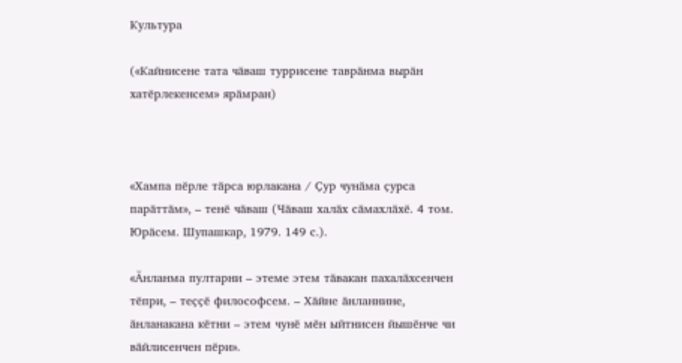Культура

(«Кайнисене тата чӑваш туррисене таврӑнма вырӑн хатӗрлекенсем» ярӑмран)



«Хампа пӗрле тӑрса юрлакана / Ҫур чунӑма ҫурса парӑттӑм», – тенӗ чӑваш (Чӑваш халӑх сӑмахлӑхӗ. 4 том. Юрӑсем. Шупашкар, 1979. 149 с.).

«Ӑнланма пултарни – этеме этем тӑвакан пахалӑхсенчен тӗпри, – теҫҫӗ философсем. – Хӑйне ӑнланнине, ӑнланакана кӗтни – этем чунӗ мӗн ыйтнисен йышӗнче чи вӑйлисенчен пӗри».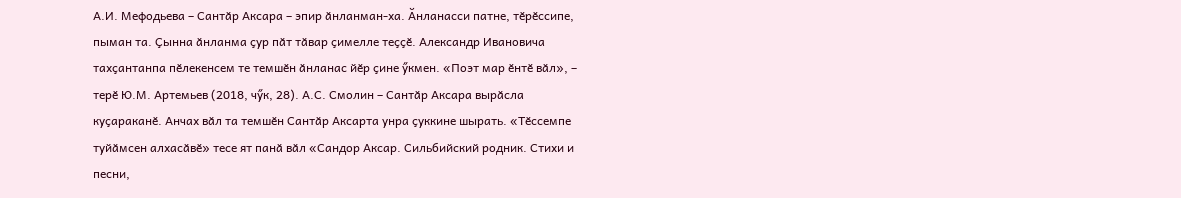А.И. Мефодьева – Сантӑр Аксара – эпир ӑнланман-ха. Ӑнланасси патне, тӗрӗссипе, пыман та. Ҫынна ӑнланма ҫур пӑт тӑвар ҫимелле теҫҫӗ. Александр Ивановича тахҫантанпа пӗлекенсем те темшӗн ӑнланас йӗр ҫине ӳкмен. «Поэт мар ӗнтӗ вӑл», – терӗ Ю.М. Артемьев (2018, чӳк, 28). А.С. Смолин – Сантӑр Аксара вырӑсла куҫараканӗ. Анчах вӑл та темшӗн Сантӑр Аксарта унра ҫуккине шырать. «Тӗссемпе туйӑмсен алхасӑвӗ» тесе ят панӑ вӑл «Сандор Аксар. Сильбийский родник. Стихи и песни,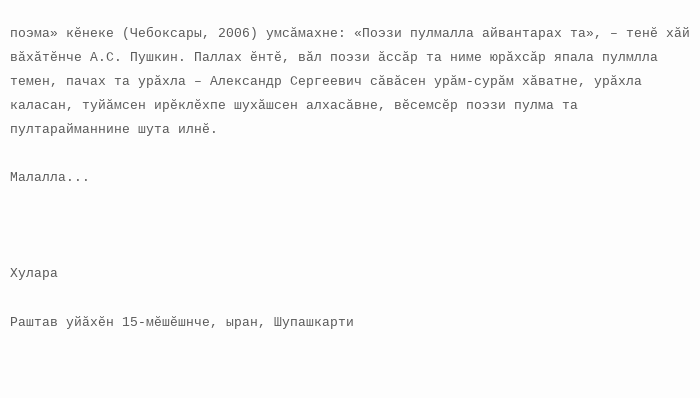поэма» кӗнеке (Чебоксары, 2006) умсӑмахне: «Поэзи пулмалла айвантарах та», – тенӗ хӑй вӑхӑтӗнче А.С. Пушкин. Паллах ӗнтӗ, вӑл поэзи ӑссӑр та ниме юрӑхсӑр япала пулмлла темен, пачах та урӑхла – Александр Сергеевич сӑвӑсен урӑм-сурӑм хӑватне, урӑхла каласан, туйӑмсен ирӗклӗхпе шухӑшсен алхасӑвне, вӗсемсӗр поэзи пулма та пултарайманнине шута илнӗ.

Малалла...



Хулара

Раштав уйӑхӗн 15-мӗшӗшнче, ыран, Шупашкарти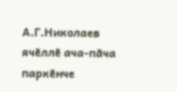А.Г.Николаев ячӗллӗ ача-пӑча паркӗнче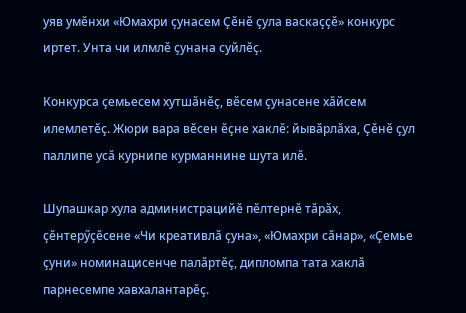уяв умӗнхи «Юмахри ҫунасем Ҫӗнӗ ҫула васкаҫҫӗ» конкурс иртет. Унта чи илмлӗ ҫунана суйлӗҫ.

Конкурса ҫемьесем хутшӑнӗҫ, вӗсем ҫунасене хӑйсем илемлетӗҫ. Жюри вара вӗсен ӗҫне хаклӗ: йывӑрлӑха, Ҫӗнӗ ҫул паллипе усӑ курнипе курманнине шута илӗ.

Шупашкар хула администрацийӗ пӗлтернӗ тӑрӑх, ҫӗнтерӳҫӗсене «Чи креативлӑ ҫуна», «Юмахри сӑнар», «Ҫемье ҫуни» номинацисенче палӑртӗҫ, дипломпа тата хаклӑ парнесемпе хавхалантарӗҫ.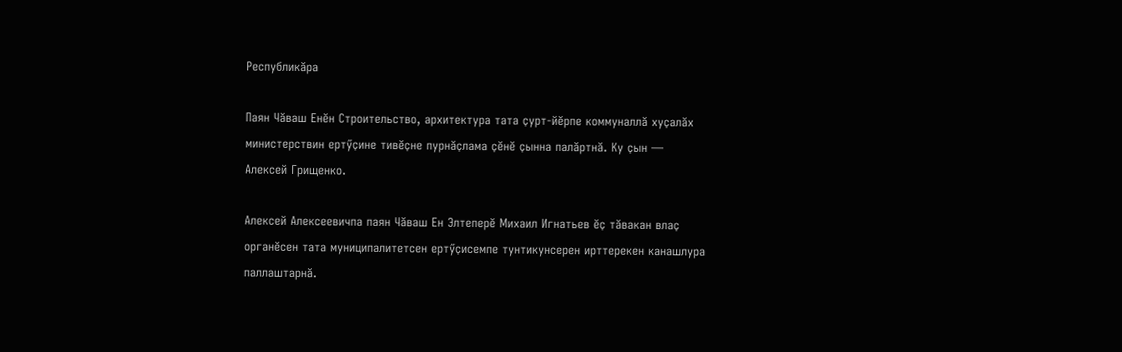Республикӑра

Паян Чӑваш Енӗн Строительство, архитектура тата ҫурт-йӗрпе коммуналлӑ хуҫалӑх министерствин ертӳҫине тивӗҫне пурнӑҫлама ҫӗнӗ ҫынна палӑртнӑ. Ку ҫын — Алексей Грищенко.

Алексей Алексеевичпа паян Чӑваш Ен Элтеперӗ Михаил Игнатьев ӗҫ тӑвакан влаҫ органӗсен тата муниципалитетсен ертӳҫисемпе тунтикунсерен ирттерекен канашлура паллаштарнӑ.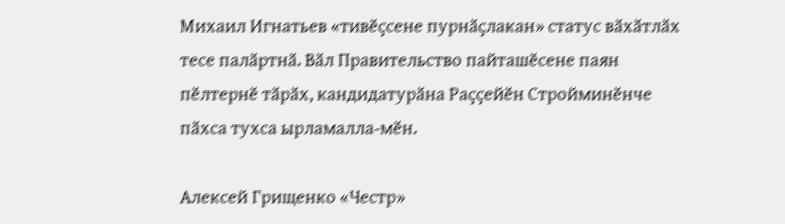Михаил Игнатьев «тивӗҫсене пурнӑҫлакан» статус вӑхӑтлӑх тесе палӑртнӑ. Вӑл Правительство пайташӗсене паян пӗлтернӗ тӑрӑх, кандидатурӑна Раҫҫейӗн Стройминӗнче пӑхса тухса ырламалла-мӗн.

Алексей Грищенко «Честр»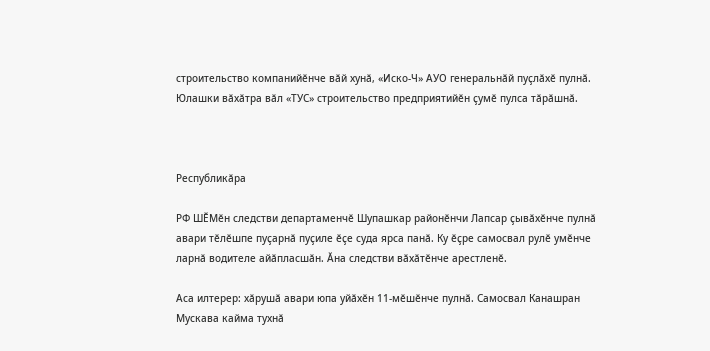строительство компанийӗнче вӑй хунӑ, «Иско-Ч» АУО генеральнӑй пуҫлӑхӗ пулнӑ. Юлашки вӑхӑтра вӑл «ТУС» строительство предприятийӗн ҫумӗ пулса тӑрӑшнӑ.



Республикӑра

РФ ШӖМӗн следстви департаменчӗ Шупашкар районӗнчи Лапсар ҫывӑхӗнче пулнӑ авари тӗлӗшпе пуҫарнӑ пуҫиле ӗҫе суда ярса панӑ. Ку ӗҫре самосвал рулӗ умӗнче ларнӑ водителе айӑпласшӑн. Ӑна следстви вӑхӑтӗнче арестленӗ.

Аса илтерер: хӑрушӑ авари юпа уйӑхӗн 11-мӗшӗнче пулнӑ. Самосвал Канашран Мускава кайма тухнӑ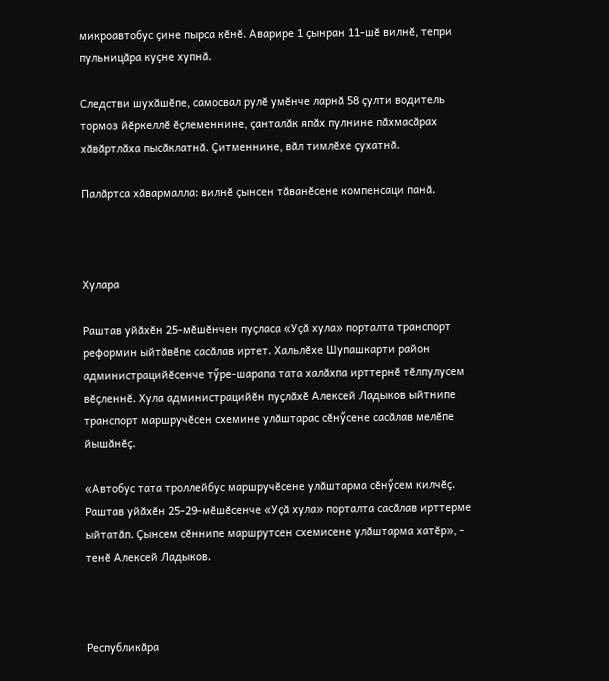микроавтобус ҫине пырса кӗнӗ. Аварире 1 ҫынран 11-шӗ вилнӗ, тепри пульницӑра куҫне хупнӑ.

Следстви шухӑшӗпе, самосвал рулӗ умӗнче ларнӑ 58 ҫулти водитель тормоз йӗркеллӗ ӗҫлеменнине, ҫанталӑк япӑх пулнине пӑхмасӑрах хӑвӑртлӑха пысӑклатнӑ. Ҫитменнине, вӑл тимлӗхе ҫухатнӑ.

Палӑртса хӑвармалла: вилнӗ ҫынсен тӑванӗсене компенсаци панӑ.



Хулара

Раштав уйӑхӗн 25-мӗшӗнчен пуҫласа «Уҫӑ хула» порталта транспорт реформин ыйтӑвӗпе сасӑлав иртет. Хальлӗхе Шупашкарти район администрацийӗсенче тӳре-шарапа тата халӑхпа ирттернӗ тӗлпулусем вӗҫленнӗ. Хула администрацийӗн пуҫлӑхӗ Алексей Ладыков ыйтнипе транспорт маршручӗсен схемине улӑштарас сӗнӳсене сасӑлав мелӗпе йышӑнӗҫ.

«Автобус тата троллейбус маршручӗсене улӑштарма сӗнӳсем килчӗҫ. Раштав уйӑхӗн 25-29-мӗшӗсенче «Уҫӑ хула» порталта сасӑлав ирттерме ыйтатӑп. Ҫынсем сӗннипе маршрутсен схемисене улӑштарма хатӗр», - тенӗ Алексей Ладыков.



Республикӑра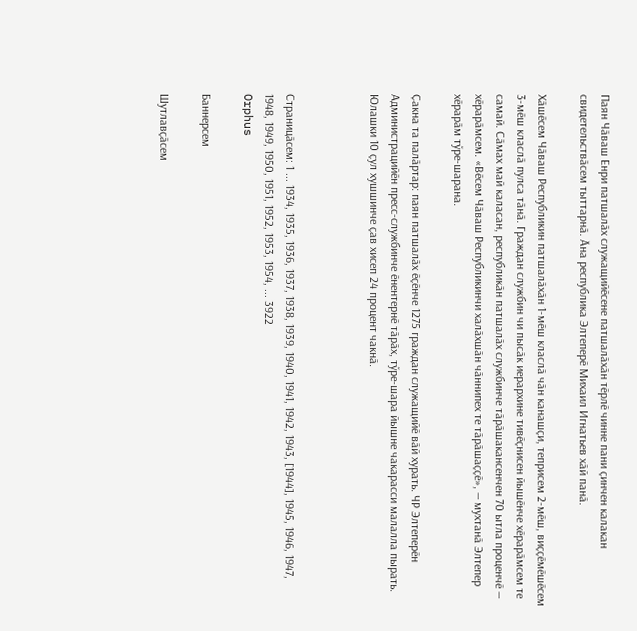Паян Чӑваш Енри патшалӑх служащийӗсене патшалӑхӑн тӗрлӗ чинне пани ҫинчен калакан свидетельствӑсем тыттарнӑ. Ӑна республика Элтеперӗ Михаил Игнатьев хӑй панӑ.

Хӑшӗсем Чӑваш Республикин патшалӑхӑн 1-мӗш класлӑ чӑн канашҫи, теприсем 2-мӗш, виҫҫӗмӗшӗсем 3-мӗш класлӑ пулса тӑнӑ. Граждан службин чи пысӑк иерархине тивӗҫнисен йышӗнче хӗрарӑмсем те самай. Сӑмах май каласан, республикӑн патшалӑх службинче тӑрӑшакансенчен 70 ытла проценчӗ — хӗрарӑмсем. «Вӗсем Чӑваш Республикинчи халӑхшӑн чӑннипех те тӑрӑшаҫҫӗ», — мухтанӑ Элтепер хӗрарӑм тӳре-шарана.

Ҫакна та палӑртар: паян патшалӑх ӗҫӗнче 1275 граждан служащийӗ вӑй хурать. ЧР Элтеперӗн Администрацийӗн пресс-службинче ӗнентернӗ тӑрӑх, тӳре-шара йышне чакарасси малалла пырать. Юлашки 10 ҫул хушшинче ҫав хисеп 24 процент чакнӑ.



Страницӑсем: 1 ... 1934, 1935, 1936, 1937, 1938, 1939, 1940, 1941, 1942, 1943, [1944], 1945, 1946, 1947, 1948, 1949, 1950, 1951, 1952, 1953, 1954, ... 3922
Orphus

Баннерсем

Шутлавҫӑсем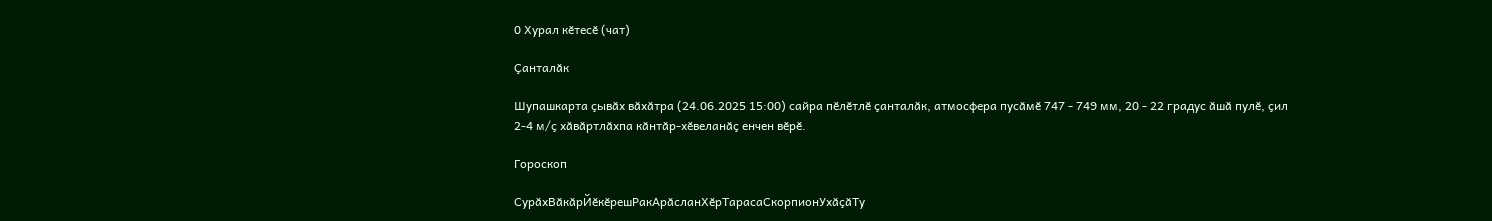0 Хурал кӗтесӗ (чат)

Ҫанталӑк

Шупашкарта ҫывӑх вӑхӑтра (24.06.2025 15:00) сайра пӗлӗтлӗ ҫанталӑк, атмосфера пусӑмӗ 747 - 749 мм, 20 - 22 градус ӑшӑ пулӗ, ҫил 2-4 м/ҫ хӑвӑртлӑхпа кӑнтӑр-хӗвеланӑҫ енчен вӗрӗ.

Гороскоп

СурӑхВӑкӑрЙӗкӗрешРакАрӑсланХӗрТарасаСкорпионУхӑҫӑТу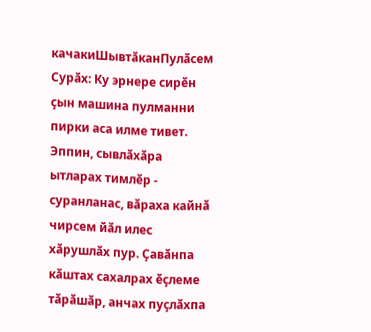качакиШывтӑканПулӑсем
Сурӑх: Ку эрнере сирӗн ҫын машина пулманни пирки аса илме тивет. Эппин, сывлӑхӑра ытларах тимлӗр - суранланас, вӑраха кайнӑ чирсем йӑл илес хӑрушлӑх пур. Ҫавӑнпа кӑштах сахалрах ӗҫлеме тӑрӑшӑр, анчах пуҫлӑхпа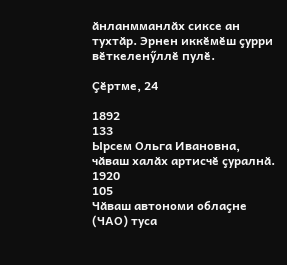ӑнланмманлӑх сиксе ан тухтӑр. Эрнен иккӗмӗш ҫурри вӗткеленӳллӗ пулӗ.

Ҫӗртме, 24

1892
133
Ырсем Ольга Ивановна, чӑваш халӑх артисчӗ ҫуралнӑ.
1920
105
Чӑваш автономи облаҫне (ЧАО) туса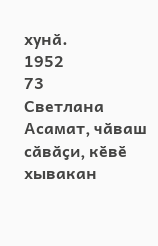хунӑ.
1952
73
Светлана Асамат, чӑваш сӑвӑҫи, кӗвӗ хывакан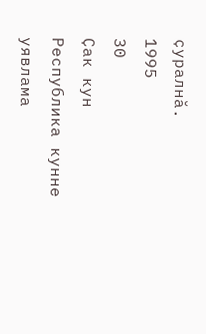ҫуралнӑ.
1995
30
Ҫак кун Республика кунне уявлама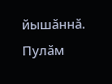йышӑннӑ.
Пулӑм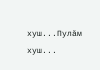хуш...Пулӑм хуш...